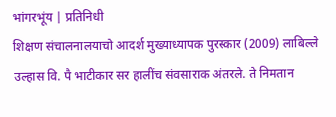भांगरभूंय | प्रतिनिधी
शिक्षण संचालनालयाचो आदर्श मुख्याध्यापक पुरस्कार (2009) लाबिल्ले उल्हास वि. पै भाटीकार सर हालींच संवसाराक अंतरले. ते निमतान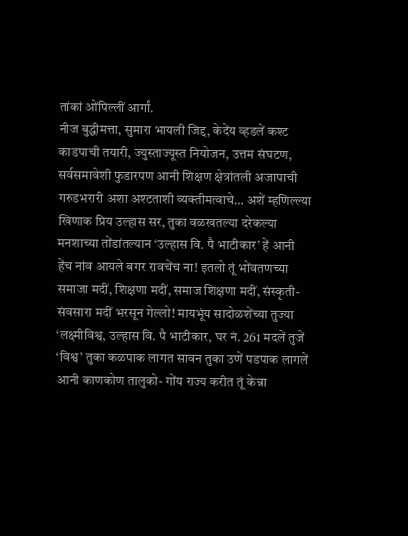तांकां ओंपिल्लीं आर्गां.
नीज बुद्धीमत्ता, सुमारा भायली जिद्द, केदेंय व्हडलें कश्ट काडपाची तयारी, ज्युस्ताज्यूस्त नियोजन, उत्तम संघटण, सर्वसमावेशी फुडारपण आनी शिक्षण क्षेत्रांतली अजापाची गरुडभरारी अशा अश्टताशी व्यक्तीमत्वाचे… अशें म्हणिल्ल्या खिणाक प्रिय उल्हास सर, तुका वळखतल्या दरेकल्या मनशाच्या तोंडांतल्यान ‘उल्हास वि. पै भाटीकार’ हें आनी हेंच नांव आयले बगर रावचेंच ना! इतलो तूं भोंवतणच्या समाजा मदीं, शिक्षणा मदीं, समाज शिक्षणा मदीं, संस्कृती- संवसारा मदीं भरसून गेल्लो! मायभूंय सादोळशेंच्या तुज्या ‘लक्ष्मीविश्व, उल्हास वि. पै भाटीकार, घर नं. 261 मदलें तुजें ‘विश्व’ तुका कळपाक लागत सावन तुका उणें पडपाक लागलें आनी काणकोण तालुको- गोंय राज्य करीत तूं केन्ना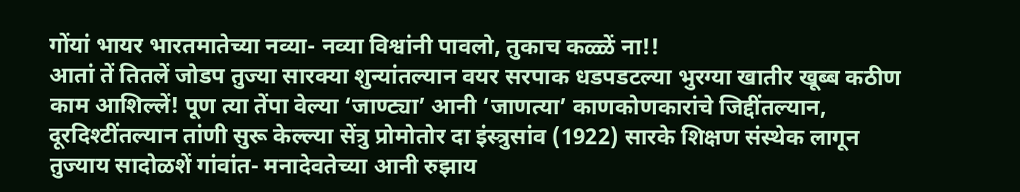गोंयां भायर भारतमातेच्या नव्या- नव्या विश्वांनी पावलो, तुकाच कळ्ळें ना!!
आतां तें तितलें जोडप तुज्या सारक्या शुन्यांतल्यान वयर सरपाक धडपडटल्या भुरग्या खातीर खूब्ब कठीण काम आशिल्लें! पूण त्या तेंपा वेल्या ‘जाण्ट्या’ आनी ‘जाणत्या’ काणकोणकारांचे जिद्दींतल्यान, दूरदिश्टींतल्यान तांणी सुरू केल्ल्या सेंत्रु प्रोमोतोर दा इंस्त्रुसांव (1922) सारके शिक्षण संस्थेक लागून तुज्याय सादोळशें गांवांत- मनादेवतेच्या आनी रुझाय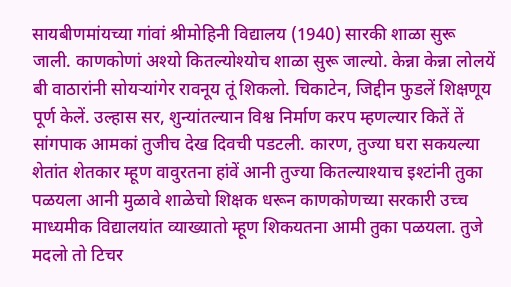सायबीणमांयच्या गांवां श्रीमोहिनी विद्यालय (1940) सारकी शाळा सुरू जाली. काणकोणां अश्यो कितल्योश्योच शाळा सुरू जाल्यो. केन्ना केन्ना लोलयें बी वाठारांनी सोयऱ्यांगेर रावनूय तूं शिकलो. चिकाटेन, जिद्दीन फुडलें शिक्षणूय पूर्ण केलें. उल्हास सर, शुन्यांतल्यान विश्व निर्माण करप म्हणल्यार कितें तें सांगपाक आमकां तुजीच देख दिवची पडटली. कारण, तुज्या घरा सकयल्या शेतांत शेतकार म्हूण वावुरतना हांवें आनी तुज्या कितल्याश्याच इश्टांनी तुका पळयला आनी मुळावे शाळेचो शिक्षक धरून काणकोणच्या सरकारी उच्च माध्यमीक विद्यालयांत व्याख्यातो म्हूण शिकयतना आमी तुका पळयला. तुजे मदलो तो टिचर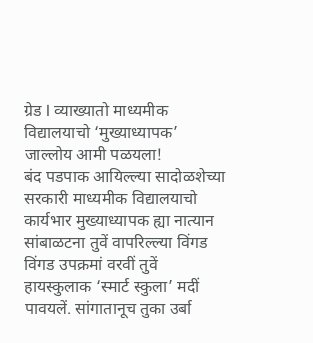ग्रेड I व्याख्यातो माध्यमीक विद्यालयाचो ‘मुख्याध्यापक’ जाल्लोय आमी पळयला!
बंद पडपाक आयिल्ल्या सादोळशेच्या सरकारी माध्यमीक विद्यालयाचो कार्यभार मुख्याध्यापक ह्या नात्यान सांबाळटना तुवें वापरिल्ल्या विंगड विंगड उपक्रमां वरवीं तुवें हायस्कुलाक ‘स्मार्ट स्कुला’ मदीं पावयलें. सांगातानूच तुका उर्बा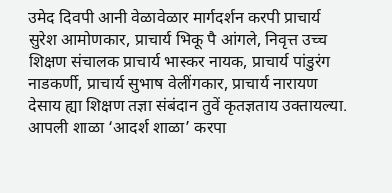उमेद दिवपी आनी वेळावेळार मार्गदर्शन करपी प्राचार्य सुरेश आमोणकार, प्राचार्य भिकू पै आंगले, निवृत्त उच्च शिक्षण संचालक प्राचार्य भास्कर नायक, प्राचार्य पांडुरंग नाडकर्णी, प्राचार्य सुभाष वेलींगकार, प्राचार्य नारायण देसाय ह्या शिक्षण तज्ञा संबंदान तुवें कृतज्ञताय उक्तायल्या.
आपली शाळा ‘आदर्श शाळा’ करपा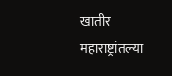खातीर महाराष्ट्रांतल्या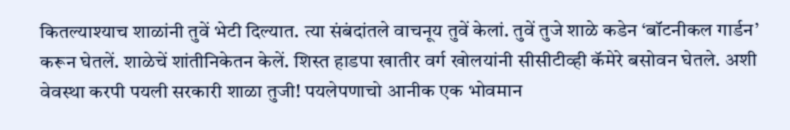कितल्याश्याच शाळांनी तुवें भेटी दिल्यात. त्या संबंदांतले वाचनूय तुवें केलां. तुवें तुजे शाळे कडेन ‘बॉटनीकल गार्डन’ करून घेतलें. शाळेचें शांतीनिकेतन केलें. शिस्त हाडपा खातीर वर्ग खोलयांनी सीसीटीव्ही कॅमेरे बसोवन घेतले. अशी वेवस्था करपी पयली सरकारी शाळा तुजी! पयलेपणाचो आनीक एक भोवमान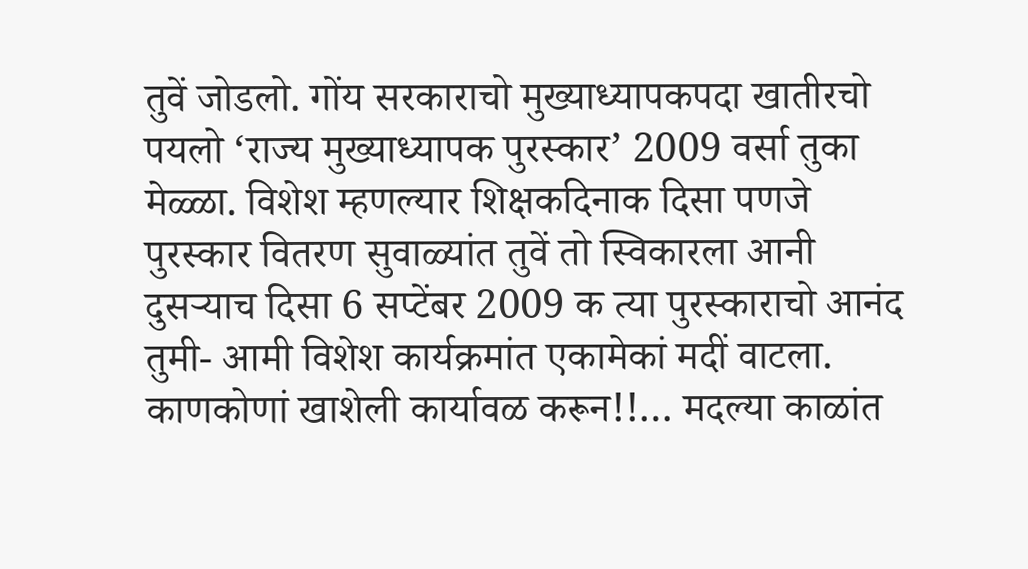तुवें जोडलो. गोंय सरकाराचो मुख्याध्यापकपदा खातीरचो पयलो ‘राज्य मुख्याध्यापक पुरस्कार’ 2009 वर्सा तुका मेळ्ळा. विशेश म्हणल्यार शिक्षकदिनाक दिसा पणजे पुरस्कार वितरण सुवाळ्यांत तुवें तो स्विकारला आनी दुसऱ्याच दिसा 6 सप्टेंबर 2009 क त्या पुरस्काराचो आनंद तुमी- आमी विशेश कार्यक्रमांत एकामेकां मदीं वाटला. काणकोणां खाशेली कार्यावळ करून!!… मदल्या काळांत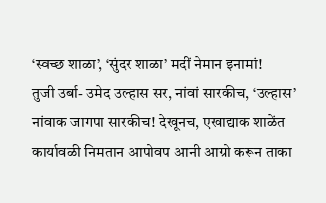‘स्वच्छ शाळा’, ‘सुंदर शाळा’ मदीं नेमान इनामां!
तुजी उर्बा- उमेद उल्हास सर, नांवां सारकीच, ‘उल्हास’ नांवाक जागपा सारकीच! देखूनच, एखाद्याक शाळेंत कार्यावळी निमतान आपोवप आनी आग्रो करून ताका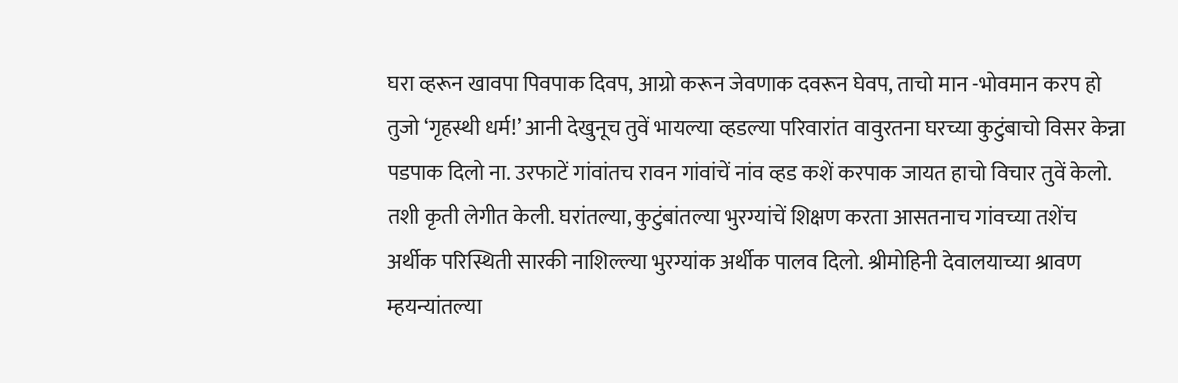घरा व्हरून खावपा पिवपाक दिवप, आग्रो करून जेवणाक दवरून घेवप, ताचो मान -भोवमान करप हो तुजो ‘गृहस्थी धर्म!’ आनी देखुनूच तुवें भायल्या व्हडल्या परिवारांत वावुरतना घरच्या कुटुंबाचो विसर केन्ना पडपाक दिलो ना. उरफाटें गांवांतच रावन गांवांचें नांव व्हड कशें करपाक जायत हाचो विचार तुवें केलो. तशी कृती लेगीत केली. घरांतल्या, कुटुंबांतल्या भुरग्यांचें शिक्षण करता आसतनाच गांवच्या तशेंच अर्थीक परिस्थिती सारकी नाशिल्ल्या भुरग्यांक अर्थीक पालव दिलो. श्रीमोहिनी देवालयाच्या श्रावण म्हयन्यांतल्या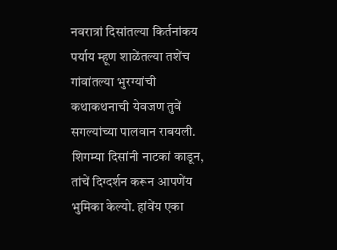नवरात्रां दिसांतल्या किर्तनांकय पर्याय म्हूण शाळेंतल्या तशेंच गांवांतल्या भुरग्यांची कथाकथनाची येवजण तुवें सगल्यांच्या पालवान राबयली. शिगम्या दिसांनी नाटकां काडून, तांचें दिग्दर्शन करून आपणेंय भुमिका केल्यो. हांवेंय एका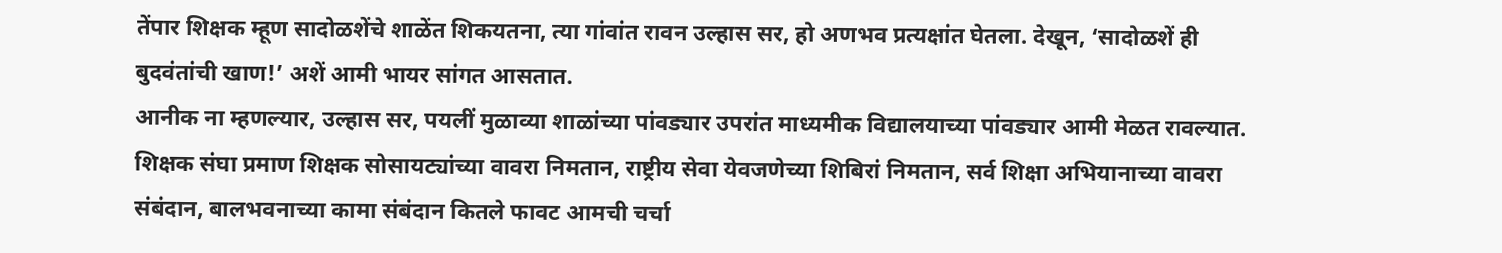तेंपार शिक्षक म्हूण सादोळशेंचे शाळेंत शिकयतना, त्या गांवांत रावन उल्हास सर, हो अणभव प्रत्यक्षांत घेतला. देखून, ‘सादोळशें ही बुदवंतांची खाण!’ अशें आमी भायर सांगत आसतात.
आनीक ना म्हणल्यार, उल्हास सर, पयलीं मुळाव्या शाळांच्या पांवड्यार उपरांत माध्यमीक विद्यालयाच्या पांवड्यार आमी मेळत रावल्यात. शिक्षक संघा प्रमाण शिक्षक सोसायट्यांच्या वावरा निमतान, राष्ट्रीय सेवा येवजणेच्या शिबिरां निमतान, सर्व शिक्षा अभियानाच्या वावरा संबंदान, बालभवनाच्या कामा संबंदान कितले फावट आमची चर्चा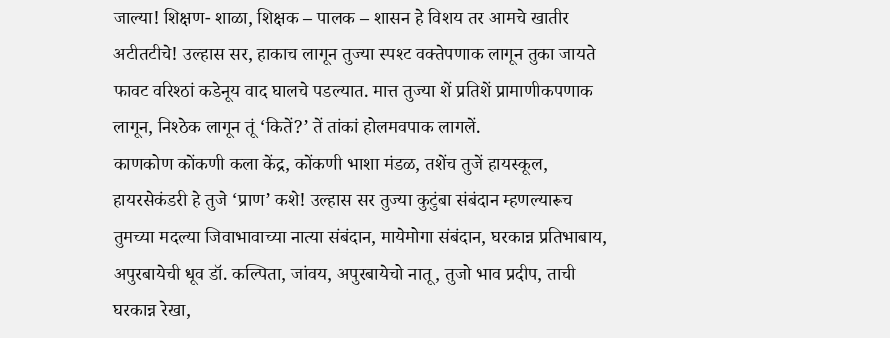जाल्या! शिक्षण- शाळा, शिक्षक – पालक – शासन हे विशय तर आमचे खातीर अटीतटीचे! उल्हास सर, हाकाच लागून तुज्या स्पश्ट वक्तेपणाक लागून तुका जायते फावट वरिश्ठां कडेनूय वाद घालचे पडल्यात. मात्त तुज्या शें प्रतिशें प्रामाणीकपणाक लागून, निश्ठेक लागून तूं ‘कितें?’ तें तांकां होलमवपाक लागलें.
काणकोण कोंकणी कला केंद्र, कोंकणी भाशा मंडळ, तशेंच तुजें हायस्कूल, हायरसेकंडरी हे तुजे ‘प्राण’ कशे! उल्हास सर तुज्या कुटुंबा संबंदान म्हणल्यारूच तुमच्या मदल्या जिवाभावाच्या नात्या संबंदान, मायेमोगा संबंदान, घरकान्न प्रतिभाबाय, अपुरबायेची धूव डॉ. कल्पिता, जांवय, अपुरबायेचो नातू, तुजो भाव प्रदीप, ताची घरकान्न रेखा,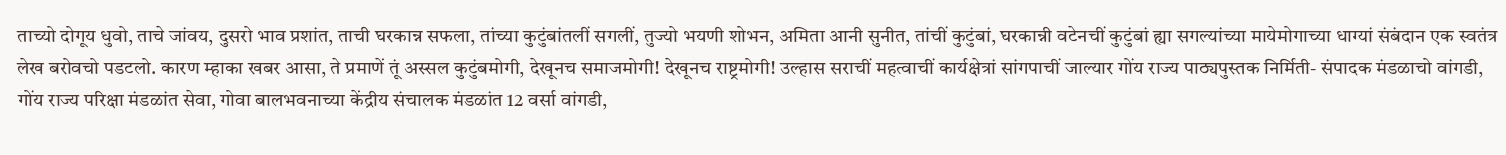ताच्यो दोगूय धुवो, ताचे जांवय, दुसरो भाव प्रशांत, ताची घरकान्न सफला, तांच्या कुटुंबांतलीं सगलीं, तुज्यो भयणी शोभन, अमिता आनी सुनीत, तांचीं कुटुंबां, घरकान्नी वटेनचीं कुटुंबां ह्या सगल्यांच्या मायेमोगाच्या धाग्यां संबंदान एक स्वतंत्र लेख बरोवचो पडटलो. कारण म्हाका खबर आसा, ते प्रमाणें तूं अस्सल कुटुंबमोगी, देखूनच समाजमोगी! देखूनच राष्ट्रमोगी! उल्हास सराचीं महत्वाचीं कार्यक्षेत्रां सांगपाचीं जाल्यार गोंय राज्य पाठ्यपुस्तक निर्मिती- संपादक मंडळाचो वांगडी, गोंय राज्य परिक्षा मंडळांत सेवा, गोवा बालभवनाच्या केंद्रीय संचालक मंडळांत 12 वर्सा वांगडी,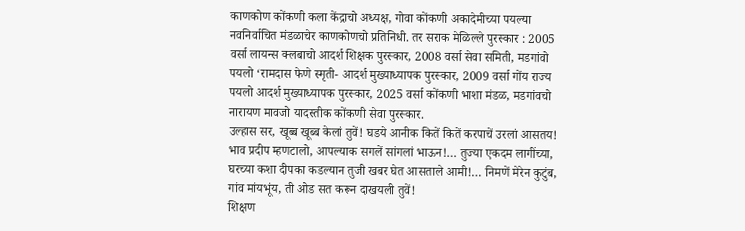काणकोण कोंकणी कला केंद्राचो अध्यक्ष, गोवा कोंकणी अकादेमीच्या पयल्या नवनिर्वाचित मंडळाचेर काणकोणचो प्रतिनिधी. तर सराक मेळिल्ले पुरस्कार : 2005 वर्सा लायन्स क्लबाचो आदर्श शिक्षक पुरस्कार, 2008 वर्सा सेवा समिती, मडगांवो पयलो ‘रामदास फेणे स्मृती- आदर्श मुख्याध्यापक पुरस्कार, 2009 वर्सा गोंय राज्य पयलो आदर्श मुख्याध्यापक पुरस्कार, 2025 वर्सा कोंकणी भाशा मंडळ, मडगांवचो नारायण मावजो यादस्तीक कोंकणी सेवा पुरस्कार.
उल्हास सर, खूब्ब खूब्ब केलां तुवें! घडये आनीक कितें कितें करपाचें उरलां आसतय! भाव प्रदीप म्हणटालो, आपल्याक सगलें सांगलां भाऊन!… तुज्या एकदम लागींच्या, घरच्या कशा दीपका कडल्यान तुजी खबर घेत आसताले आमी!… निमणें मेरेन कुटुंब, गांव मांयभूंय, ती ओड सत करून दाखयली तुवें!
शिक्षण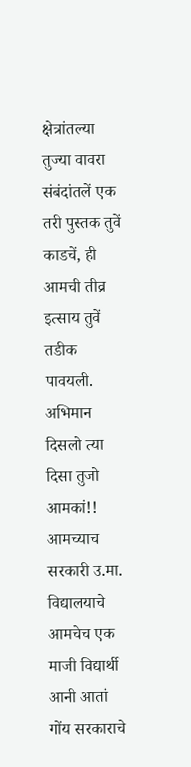क्षेत्रांतल्या तुज्या वावरा संबंदांतलें एक तरी पुस्तक तुवें काडचें, ही आमची तीव्र इत्साय तुवें तडीक पावयली. अभिमान दिसलो त्या दिसा तुजो आमकां!! आमच्याच सरकारी उ.मा. विद्यालयाचे आमचेच एक माजी विद्यार्थी आनी आतां गोंय सरकाराचे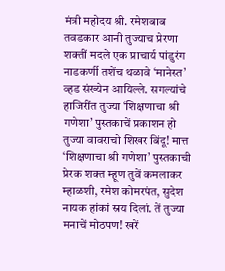मंत्री महोदय श्री. रमेशबाब तवडकार आनी तुज्याच प्रेरणा शक्तीं मदले एक प्राचार्य पांडुरंग नाडकर्णी तशेंच थळावे ‘मानेस्त’ व्हड संख्येन आयिल्ले. सगल्यांचे हाजिरींत तुज्या ‘शिक्षणाचा श्री गणेशा’ पुस्तकाचें प्रकाशन हो तुज्या वावराचो शिखर बिंदू! मात्त ‘शिक्षणाचा श्री गणेशा’ पुस्तकाची प्रेरक शक्त म्हूण तुवें कमलाकर म्हाळशी, रमेश कोमरपंत, सुदेश नायक हांकां स्रय दिलां. तें तुज्या मनाचें मोठपण! खरें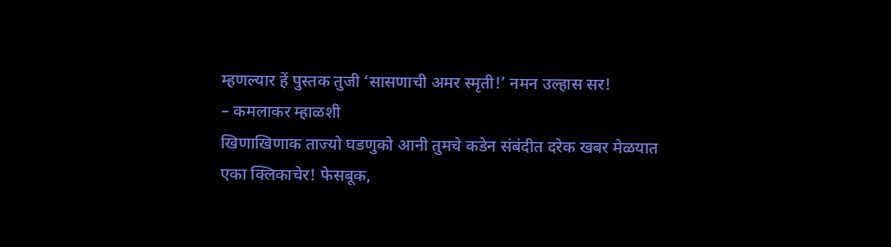म्हणल्यार हें पुस्तक तुजी ‘सासणाची अमर स्मृती!’ नमन उल्हास सर!
– कमलाकर म्हाळशी
खिणाखिणाक ताज्यो घडणुको आनी तुमचे कडेन संबंदीत दरेक खबर मेळयात एका क्लिकाचेर! फेसबूक,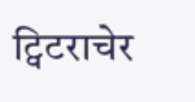ट्विटराचेर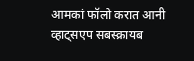आमकां फॉलो करात आनी व्हाट्सएप सबस्क्रायब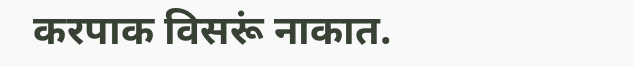करपाक विसरूं नाकात.